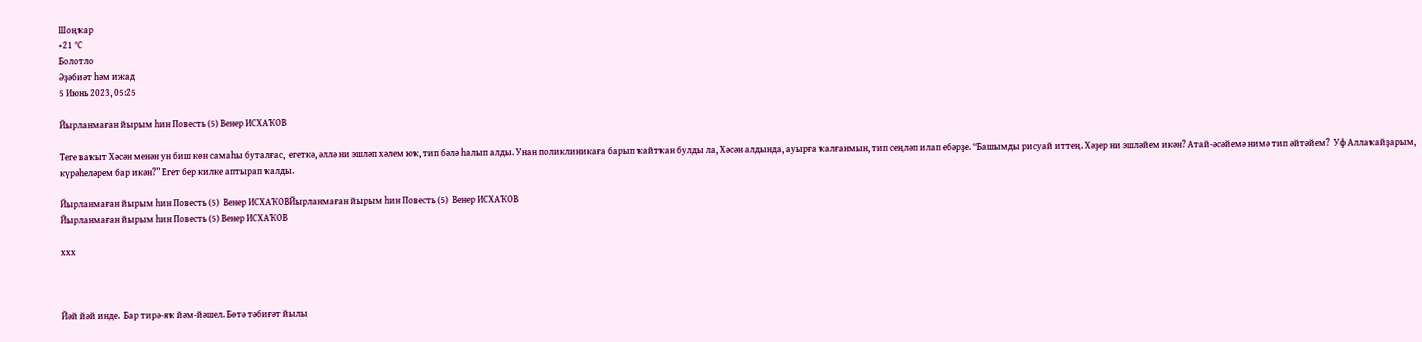Шоңҡар
+21 °С
Болотло
Әҙәбиәт һәм ижад
5 Июнь 2023, 05:25

Йырланмаған йырым һин Повесть (5) Венер ИСХАҠОВ

Теге ваҡыт Хәсән менән ун биш көн самаһы буталғас,  егеткә, әллә ни эшләп хәлем юҡ, тип бәлә һалып алды. Унан поликлиникаға барып ҡайтҡан булды ла, Хәсән алдында, ауырға ҡалғанмын, тип сеңләп илап ебәрҙе. “Башымды рисуай иттең. Хәҙер ни эшләйем икән? Атай-әсәйемә нимә тип әйтәйем?  Уф Аллаҡайҙарым, күрәһеләрем бар икән?” Егет бер килке аптырап ҡалды.

Йырланмаған йырым һин Повесть (5)  Венер ИСХАҠОВЙырланмаған йырым һин Повесть (5)  Венер ИСХАҠОВ
Йырланмаған йырым һин Повесть (5) Венер ИСХАҠОВ

ххх



Йәй йәй инде.  Бар тирә-яҡ йәм-йәшел. Бөтә тәбиғәт йылы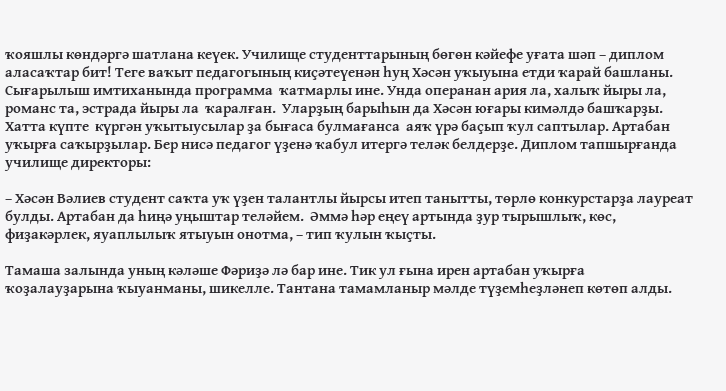ҡояшлы көндәргә шатлана кеүек. Училище студенттарының бөгөн кәйефе уғата шәп – диплом аласаҡтар бит! Теге ваҡыт педагогының киҫәтеүенән һуң Хәсән уҡыуына етди ҡарай башланы.  Сығарылыш имтиханында программа  ҡатмарлы ине. Унда операнан ария ла, халыҡ йыры ла, романс та, эстрада йыры ла  ҡаралған.  Уларҙың барыһын да Хәсән юғары кимәлдә башҡарҙы. Хатта күпте  күргән уҡытыусылар ҙа бығаса булмағанса  аяҡ үрә баҫып ҡул саптылар. Артабан уҡырға саҡырҙылар. Бер нисә педагог үҙенә ҡабул итергә теләк белдерҙе. Диплом тапшырғанда училище директоры:

– Хәсән Вәлиев студент саҡта уҡ үҙен талантлы йырсы итеп танытты, төрлө конкурстарҙа лауреат булды. Артабан да һиңә уңыштар теләйем.  Әммә һәр еңеү артында ҙур тырышлыҡ, көс, фиҙакәрлек, яуаплылыҡ ятыуын онотма, – тип ҡулын ҡыҫты.

Тамаша залында уның кәләше Фәриҙә лә бар ине. Тик ул ғына ирен артабан уҡырға ҡоҙалауҙарына ҡыуанманы, шикелле. Тантана тамамланыр мәлде түҙемһеҙләнеп көтөп алды.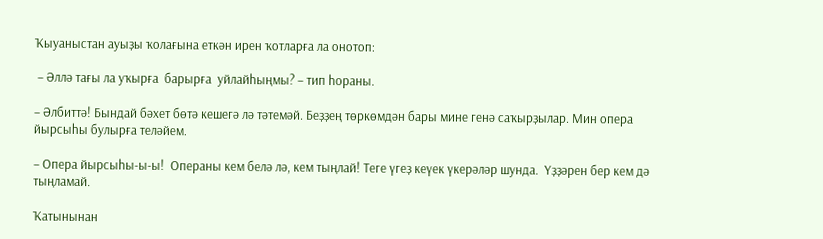Ҡыуаныстан ауыҙы ҡолағына еткән ирен ҡотларға ла онотоп:

 – Әллә тағы ла уҡырға  барырға  уйлайһыңмы? – тип һораны.

– Әлбиттә! Бындай бәхет бөтә кешегә лә тәтемәй. Беҙҙең төркөмдән бары мине генә саҡырҙылар. Мин опера йырсыһы булырға теләйем.

– Опера йырсыһы-ы-ы!  Операны кем белә лә, кем тыңлай! Теге үгеҙ кеүек үкерәләр шунда.  Үҙҙәрен бер кем дә тыңламай.

Ҡатынынан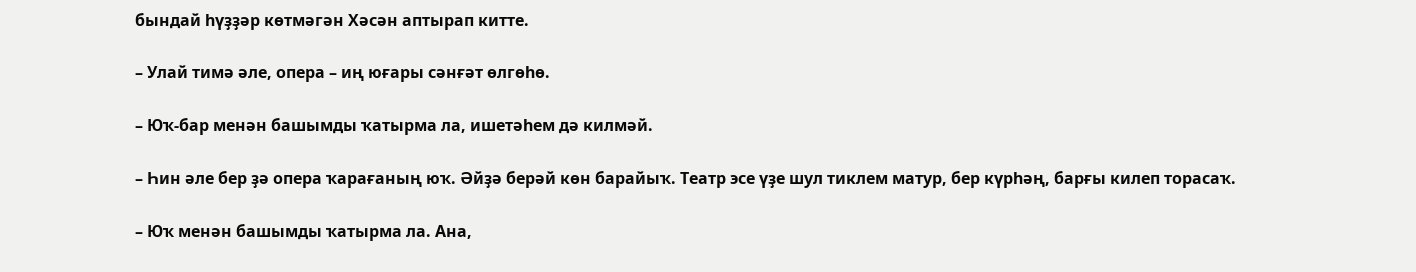бындай һүҙҙәр көтмәгән Хәсән аптырап китте.

– Улай тимә әле, опера – иң юғары сәнғәт өлгөһө.

– Юҡ-бар менән башымды ҡатырма ла, ишетәһем дә килмәй.

– Һин әле бер ҙә опера ҡарағаның юҡ. Әйҙә берәй көн барайыҡ. Театр эсе үҙе шул тиклем матур, бер күрһәң, барғы килеп торасаҡ.

– Юҡ менән башымды ҡатырма ла. Ана,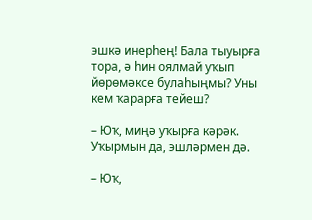эшкә инерһең! Бала тыуырға тора, ә һин оялмай уҡып йөрөмәксе булаһыңмы? Уны кем ҡарарға тейеш?

– Юҡ, миңә уҡырға кәрәк. Уҡырмын да, эшләрмен дә.

– Юҡ,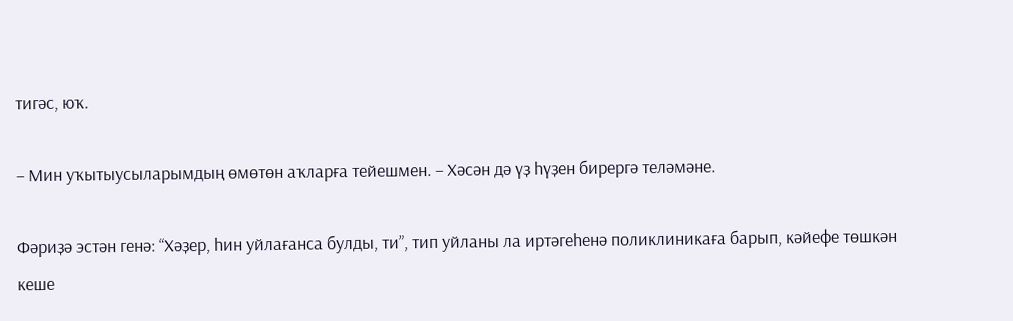тигәс, юҡ.

– Мин уҡытыусыларымдың өмөтөн аҡларға тейешмен. – Хәсән дә үҙ һүҙен бирергә теләмәне.

Фәриҙә эстән генә: “Хәҙер, һин уйлағанса булды, ти”, тип уйланы ла иртәгеһенә поликлиникаға барып, кәйефе төшкән кеше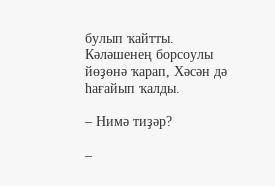булып ҡайтты. Кәләшенең борсоулы йөҙөнә ҡарап, Хәсән дә һағайып ҡалды.

– Нимә тиҙәр?

–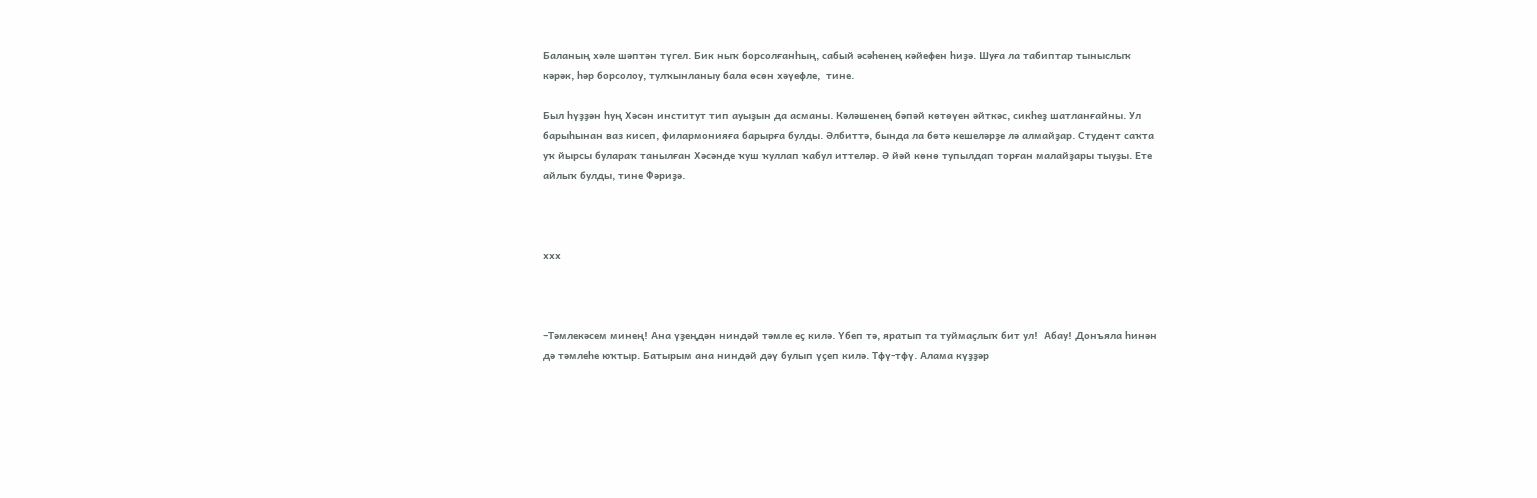Баланың хәле шәптән түгел. Бик ныҡ борсолғанһың, сабый әсәһенең кәйефен һиҙә. Шуға ла табиптар тыныслыҡ кәрәк, һәр борсолоу, тулҡынланыу бала өсөн хәүефле,  тине.

Был һүҙҙән һуң Хәсән институт тип ауыҙын да асманы. Кәләшенең бәпәй көтөүен әйткәс, сикһеҙ шатланғайны. Ул  барыһынан ваз кисеп, филармонияға барырға булды. Әлбиттә, бында ла бөтә кешеләрҙе лә алмайҙар. Студент саҡта уҡ йырсы булараҡ танылған Хәсәнде ҡуш ҡуллап ҡабул иттеләр. Ә йәй көнө тупылдап торған малайҙары тыуҙы. Ете айлыҡ булды, тине Фәриҙә.



ххх



–Тәмлекәсем минең! Ана үҙеңдән ниндәй тәмле еҫ килә. Үбеп тә, яратып та туймаҫлыҡ бит ул!  Абау! Донъяла һинән дә тәмлеһе юҡтыр. Батырым ана ниндәй дәү булып үҫеп килә. Тфү-тфү. Алама күҙҙәр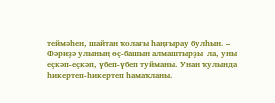теймәһен, шайтан ҡолағы һаңғырау булһын. – Фәриҙә улының өҫ-башын алмаштырҙы  ла, уны еҫкәп-еҫкәп, үбеп-үбеп туйманы. Унан ҡулында һикертеп-һикертеп һамаҡланы.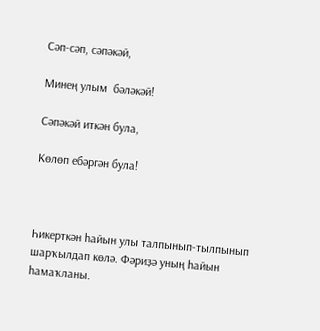Сәп-сәп, сәпәкәй,

Минең улым  бәләкәй!

Сәпәкәй иткән була,

Көлөп ебәргән була!



Һикерткән һайын улы талпынып-тылпынып шарҡылдап көлә. Фәриҙә уның һайын һамаҡланы.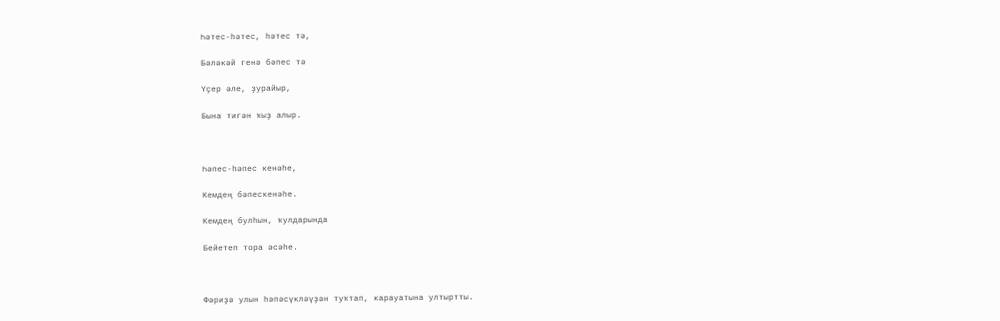Һәтес-һәтес, һәтес тә,

Бәләкәй генә бәпес тә

Үҫер әле, ҙурайыр,

Бына тигән ҡыҙ алыр.



Һәпес-һәпес кенәһе,

Кемдең бәпескенәһе.

Кемдең булһын, ҡулдарында

Бейетеп тора әсәһе.



Фәриҙә улын һәпәсүкләүҙән туҡтап, карауатына ултыртты.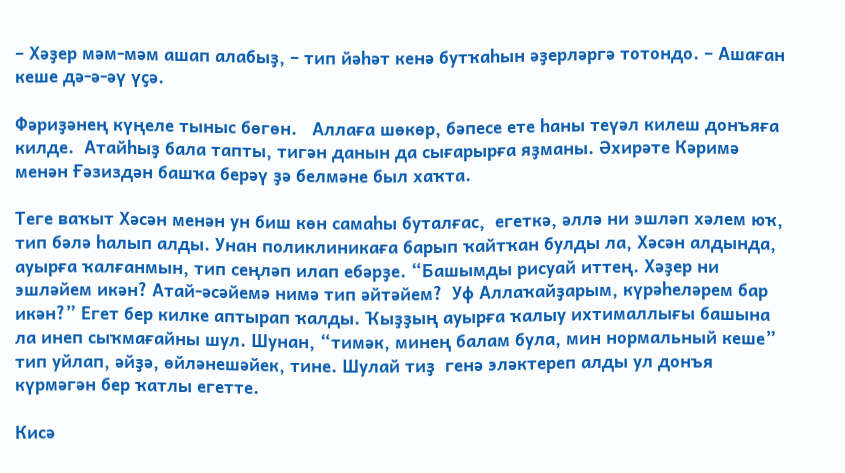– Хәҙер мәм-мәм ашап алабыҙ, – тип йәһәт кенә бутҡаһын әҙерләргә тотондо. – Ашаған кеше дә-ә-әү үҫә.

Фәриҙәнең күңеле тыныс бөгөн.   Аллаға шөкөр, бәпесе ете һаны теүәл килеш донъяға килде.  Атайһыҙ бала тапты, тигән данын да сығарырға яҙманы. Әхирәте Кәримә менән Ғәзиздән башҡа берәү ҙә белмәне был хаҡта.

Теге ваҡыт Хәсән менән ун биш көн самаһы буталғас,  егеткә, әллә ни эшләп хәлем юҡ, тип бәлә һалып алды. Унан поликлиникаға барып ҡайтҡан булды ла, Хәсән алдында, ауырға ҡалғанмын, тип сеңләп илап ебәрҙе. “Башымды рисуай иттең. Хәҙер ни эшләйем икән? Атай-әсәйемә нимә тип әйтәйем?  Уф Аллаҡайҙарым, күрәһеләрем бар икән?” Егет бер килке аптырап ҡалды. Ҡыҙҙың ауырға ҡалыу ихтималлығы башына ла инеп сыҡмағайны шул. Шунан, “тимәк, минең балам була, мин нормальный кеше” тип уйлап, әйҙә, өйләнешәйек, тине. Шулай тиҙ  генә эләктереп алды ул донъя күрмәгән бер ҡатлы егетте.

Кисә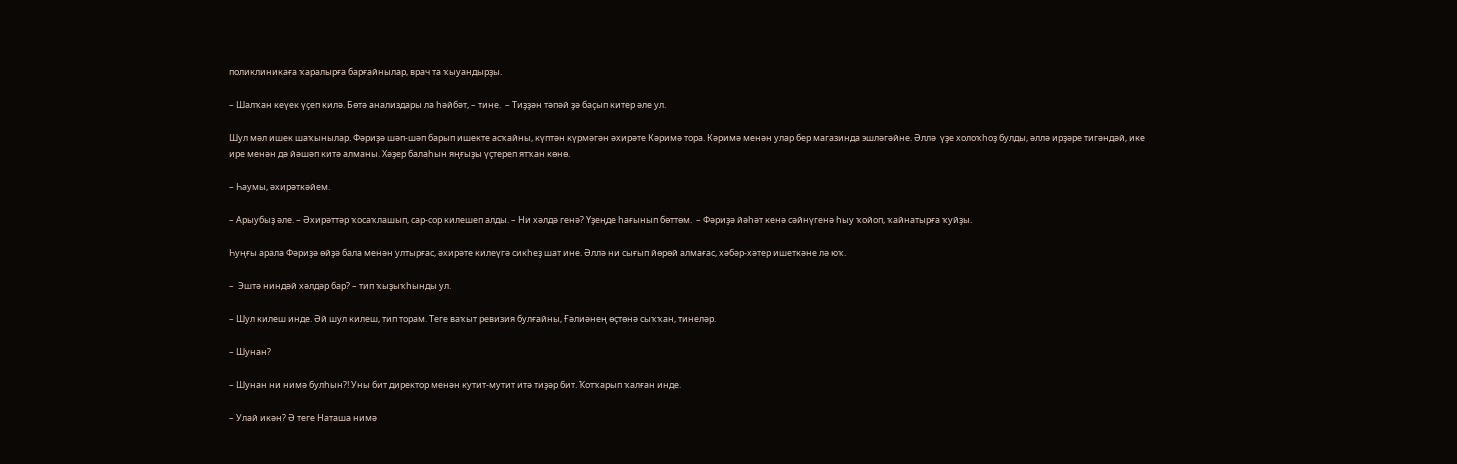поликлиникаға ҡаралырға барғайнылар, врач та ҡыуандырҙы.

– Шалҡан кеүек үҫеп килә. Бөтә анализдары ла һәйбәт, – тине.  – Тиҙҙән тәпәй ҙә баҫып китер әле ул.

Шул мәл ишек шаҡынылар. Фәриҙә шәп-шәп барып ишекте асҡайны, күптән күрмәгән әхирәте Кәримә тора. Кәримә менән улар бер магазинда эшләгәйне. Әллә  үҙе холоҡһоҙ булды, әллә ирҙәре тигәндәй, ике ире менән дә йәшәп китә алманы. Хәҙер балаһын яңғыҙы үҫтереп ятҡан көнө.

– Һаумы, әхирәткәйем.

– Арыубыҙ әле. – Әхирәттәр ҡосаҡлашып, сар-сор килешеп алды. – Ни хәлдә генә? Үҙеңде һағынып бөттөм.  – Фәриҙә йәһәт кенә сәйнүгенә һыу ҡойоп, ҡайнатырға ҡуйҙы.

Һуңғы арала Фәриҙә өйҙә бала менән ултырғас, әхирәте килеүгә сикһеҙ шат ине. Әллә ни сығып йөрөй алмағас, хәбәр-хәтер ишеткәне лә юҡ.

–  Эштә ниндәй хәлдәр бар? – тип ҡыҙыҡһынды ул.

– Шул килеш инде. Әй шул килеш, тип торам. Теге ваҡыт ревизия булғайны, Ғәлиәнең өҫтөнә сыҡҡан, тинеләр.

– Шунан?

– Шунан ни нимә булһын?! Уны бит директор менән кутит-мутит итә тиҙәр бит. Ҡотҡарып ҡалған инде.

– Улай икән? Ә теге Наташа нимә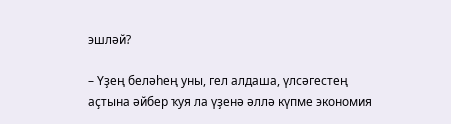эшләй?

– Үҙең беләһең уны, гел алдаша, үлсәгестең аҫтына әйбер ҡуя ла үҙенә әллә күпме экономия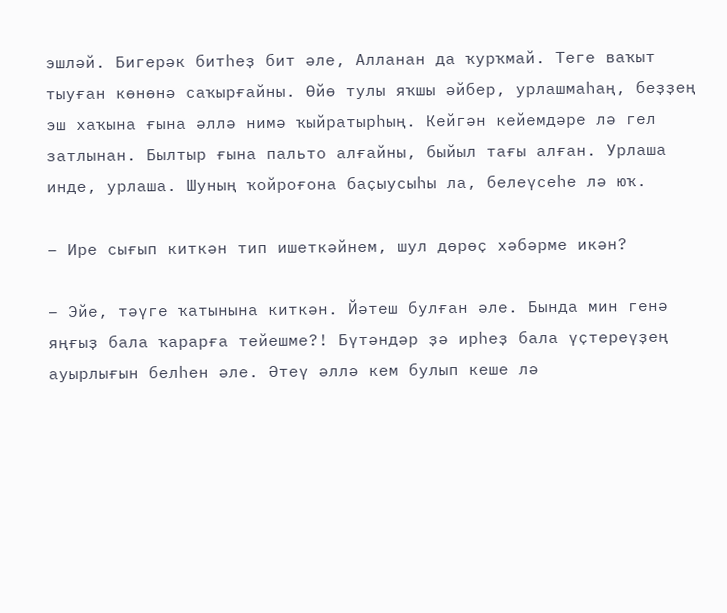эшләй. Бигерәк битһеҙ бит әле, Алланан да ҡурҡмай. Теге ваҡыт тыуған көнөнә саҡырғайны. Өйө тулы яҡшы әйбер, урлашмаһаң, беҙҙең эш хаҡына ғына әллә нимә ҡыйратырһың. Кейгән кейемдәре лә гел затлынан. Былтыр ғына пальто алғайны, быйыл тағы алған. Урлаша инде, урлаша. Шуның ҡойроғона баҫыусыһы ла, белеүсеһе лә юҡ.

– Ире сығып киткән тип ишеткәйнем, шул дөрөҫ хәбәрме икән?

– Эйе, тәүге ҡатынына киткән. Йәтеш булған әле. Бында мин генә яңғыҙ бала ҡарарға тейешме?! Бүтәндәр ҙә ирһеҙ бала үҫтереүҙең ауырлығын белһен әле. Әтеү әллә кем булып кеше лә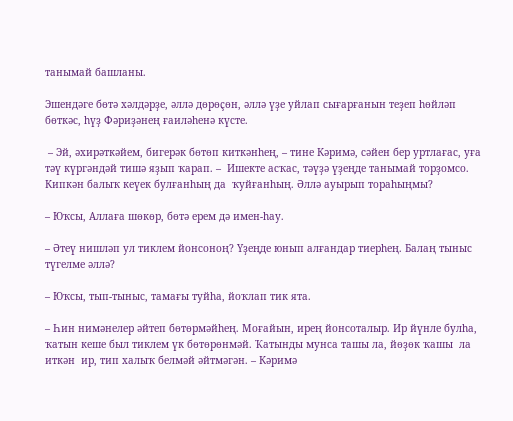танымай башланы.

Эшендәге бөтә хәлдәрҙе, әллә дөрөҫөн, әллә үҙе уйлап сығарғанын теҙеп һөйләп бөткәс, һүҙ Фәриҙәнең ғаиләһенә күсте.

 – Эй, әхирәткәйем, бигерәк бөтөп киткәнһең, – тине Кәримә, сәйен бер уртлағас, уға тәү күргәндәй тишә яҙып ҡарап. –  Ишекте асҡас, тәүҙә үҙеңде танымай торҙомсо. Кипкән балыҡ кеүек булғанһың да  ҡуйғанһың. Әллә ауырып тораһыңмы?

– Юҡсы, Аллаға шөкөр, бөтә ерем дә имен-һау.

– Әтеү нишләп ул тиклем йонсоноң? Үҙеңде юнып алғандар тиерһең. Балаң тыныс түгелме әллә?

– Юҡсы, тып-тыныс, тамағы туйһа, йоҡлап тик ята.

– Һин нимәнелер әйтеп бөтөрмәйһең. Моғайын, ирең йонсоталыр. Ир йүнле булһа, ҡатын кеше был тиклем үк бөтөрөнмәй. Ҡатынды мунса ташы ла, йөҙөк ҡашы  ла иткән  ир, тип халыҡ белмәй әйтмәгән. – Кәримә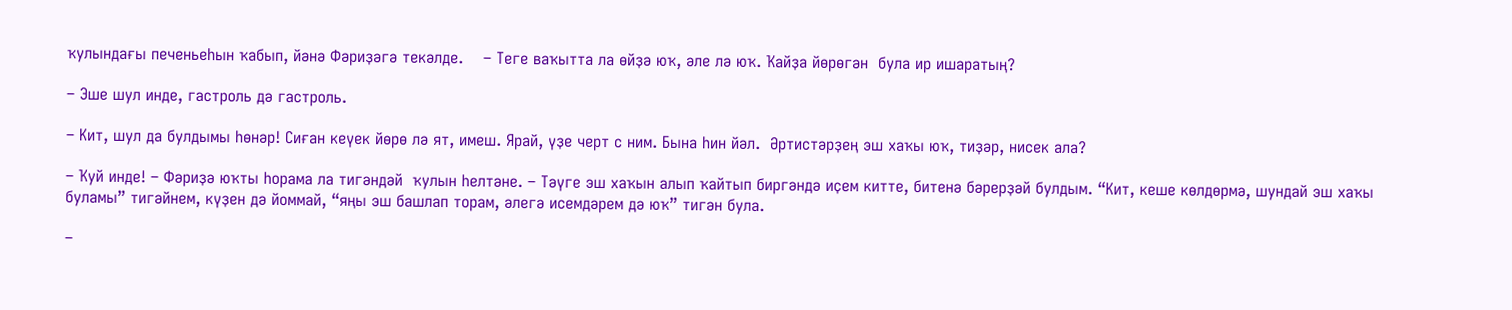ҡулындағы печеньеһын ҡабып, йәнә Фәриҙәгә текәлде.    – Теге ваҡытта ла өйҙә юҡ, әле лә юҡ. Ҡайҙа йөрөгән  була ир ишаратың?

– Эше шул инде, гастроль дә гастроль.

– Кит, шул да булдымы һөнәр! Сиған кеүек йөрө лә ят, имеш. Ярай, үҙе черт с ним. Бына һин йәл.  Әртистәрҙең эш хаҡы юҡ, тиҙәр, нисек ала?

– Ҡуй инде! – Фәриҙә юҡты һорама ла тигәндәй  ҡулын һелтәне. – Тәүге эш хаҡын алып ҡайтып биргәндә иҫем китте, битенә бәрерҙәй булдым. “Кит, кеше көлдөрмә, шундай эш хаҡы буламы” тигәйнем, күҙен дә йоммай, “яңы эш башлап торам, әлегә исемдәрем дә юҡ” тигән була.

–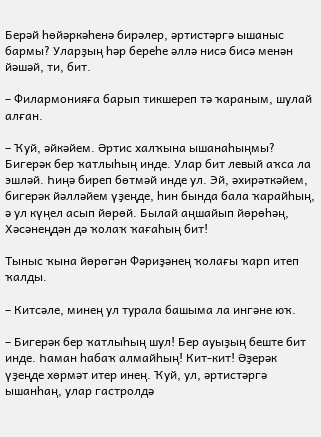Берәй һөйәркәһенә бирәлер, әртистәргә ышаныс бармы? Уларҙың һәр береһе әллә нисә бисә менән йәшәй, ти, бит.

– Филармонияға барып тикшереп тә ҡараным, шулай алған.

– Ҡуй, әйкәйем. Әртис халҡына ышанаһыңмы? Бигерәк бер ҡатлыһың инде. Улар бит левый аҡса ла эшләй. Һиңә биреп бөтмәй инде ул. Эй, әхирәткәйем, бигерәк йәлләйем үҙеңде, һин бында бала ҡарайһың, ә ул күңел асып йөрөй. Былай аңшайып йөрөһәң, Хәсәнеңдән дә ҡолаҡ ҡағаһың бит!

Тыныс ҡына йөрөгән Фәриҙәнең ҡолағы ҡарп итеп ҡалды.

– Китсәле, минең ул турала башыма ла ингәне юҡ.

– Бигерәк бер ҡатлыһың шул! Бер ауыҙың беште бит инде. Һаман һабаҡ алмайһың! Кит-кит! Әҙерәк үҙеңде хөрмәт итер инең. Ҡуй, ул, әртистәргә ышанһаң, улар гастролдә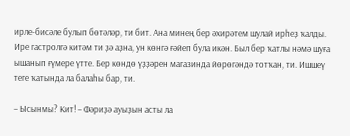ирле-бисәле булып бөтәләр, ти бит. Ана минең бер әхирәтем шулай ирһеҙ ҡалды. Ире гастролгә китәм ти ҙә аҙна, ун көнгә ғәйеп була икән. Был бер ҡатлы нәмә шуға ышанып ғүмере үтте. Бер көндө үҙҙәрен магазинда йөрөгәндә тотҡан, ти. Ишшеү теге ҡатында ла балаһы бар, ти.

– Ысынмы? Кит! – Фәриҙә ауыҙын асты ла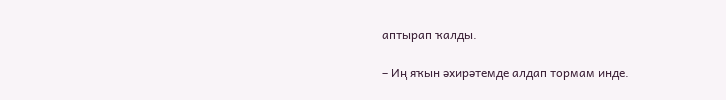аптырап ҡалды.

– Иң яҡын әхирәтемде алдап тормам инде.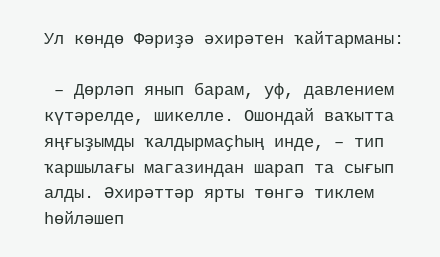Ул көндө Фәриҙә әхирәтен ҡайтарманы:

 – Дөрләп янып барам, уф, давлением күтәрелде, шикелле. Ошондай ваҡытта яңғыҙымды ҡалдырмаҫһың инде, – тип ҡаршылағы магазиндан шарап та сығып алды. Әхирәттәр ярты төнгә тиклем һөйләшеп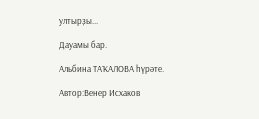ултырҙы...

Дауамы бар.

Альбина ТАҠАЛОВА һүрәте.

Автор:Венер Исхаков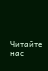Читайте нас